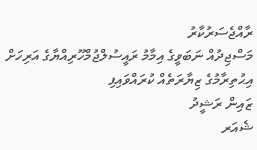ރާއްޖެސަރުކާރު
މަސްޖިދުއް ނަބަވީގެ އިމާމު ރައީސުލްޖުމްހޫރިއްޔާގެ އަރިހަށް އިޙުތިރާމުގެ ޒިޔާރަތެއް ކުރައްވައިފި
ޒައިން ރަޝީދު
ޝެއަރ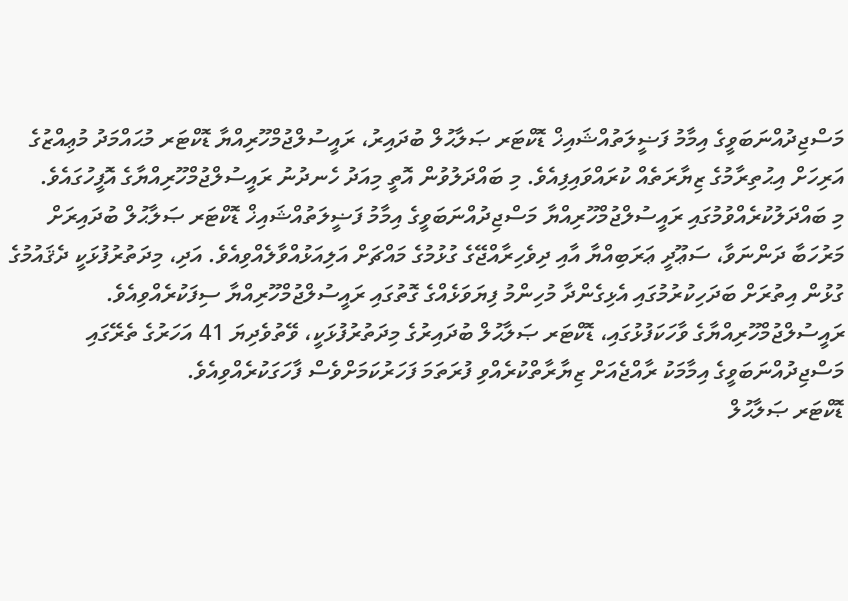މަސްޖިދުއްނަބަވީގެ އިމާމު ފަޟީލަތުއްޝައިޚް ޑޮކްޓަރ ޞަލާޙުލް ބުދައިރު، ރައީސުލްޖުމްހޫރިއްޔާ ޑޮކްޓަރ މުޙައްމަދު މުޢިއްޒުގެ އަރިހަށް އިޙުތިރާމުގެ ޒިޔާރަތެއް ކުރައްވައިފިއެވެ. މި ބައްދަލުވުން އޮތީ މިއަދު ހެނދުނު ރައީސުލްޖުމްހޫރިއްޔާގެ އޮފީހުގައެވެ.
މި ބައްދަލުކުރެއްވުމުގައި ރައީސުލްޖުމްހޫރިއްޔާ މަސްޖިދުއްނަބަވީގެ އިމާމު ފަޟީލަތުއްޝައިޚް ޑޮކްޓަރ ޞަލާޙުލް ބުދައިރަށް މަރުހަބާ ދަންނަވާ، ސަޢޫދީ ޢަރަބިއްޔާ އާއި ދިވެހިރާއްޖޭގެ ގުޅުމުގެ މައްޗަށް އަލިއަޅުއްވާލެއްވިއެވެ. އަދި، މިދަތުރުފުޅަކީ ދެޤައުމުގެ ގުޅުން އިތުރަށް ބަދަހިކުރުމުގައި އެޅިގެންދާ މުހިންމު ފިޔަވަޅެއްގެ ގޮތުގައި ރައީސުލްޖުމްހޫރިއްޔާ ސިފަކުރެއްވިއެވެ. ރައީސުލްޖުމްހޫރިއްޔާގެ ވާހަކަފުޅުގައި، ޑޮކްޓަރ ޞަލާޙުލް ބުދައިރުގެ މިދަތުރުފުޅަކީ، ވޭތުވެދިޔަ 41 އަހަރުގެ ތެރޭގައި މަސްޖިދުއްނަބަވީގެ އިމާމަކު ރާއްޖެއަށް ޒިޔާރާތްކުރެއްވި ފުރަތަމަ ފަހަރުކަމަށްވެސް ފާހަގަކުރެއްވިއެވެ.
ޑޮކްޓަރ ޞަލާޙުލް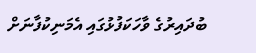ބުދައިރުގެ ވާހަކަފުޅުގައި އެމަނިކުފާނަށް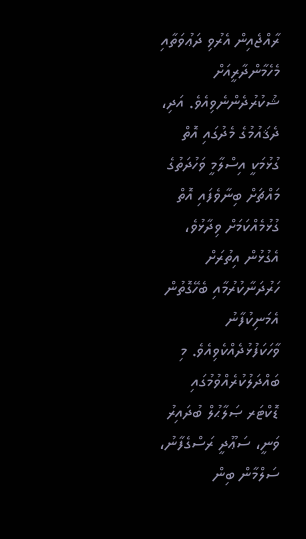ރާއްޖެއިން އެރުވި ދަޢުވަތާއި މެހެމާންދާރީއަށް ޝުކުރުދެންނެވިއެވެ. އަދި، ދެޤައުމުގެ މެދުގައި އޮތް ގުޅުމަކީ އިސްލާމީ ވަހުދަތުގެ މައްޗަށް ބިނާވެފައި އޮތް ގުޅުމެއްކަމަށް ވިދާޅުވެ، އެގުޅުން އިތުރަށް ހަރުދަނާކުރުމާއި ބެހޭގޮތުން އެމަނިކުފާނު ވާހަކަފުޅުދެއްކެވިއެވެ. މި ބައްދަލުކުރެއްވުމުގައި ޑޮކްޓަރ ޞަލާޙުލް ބުދައިރު ވަނީ، ސަޢޫދީ ރަސްގެފާނު، ސަލްމާން ބިން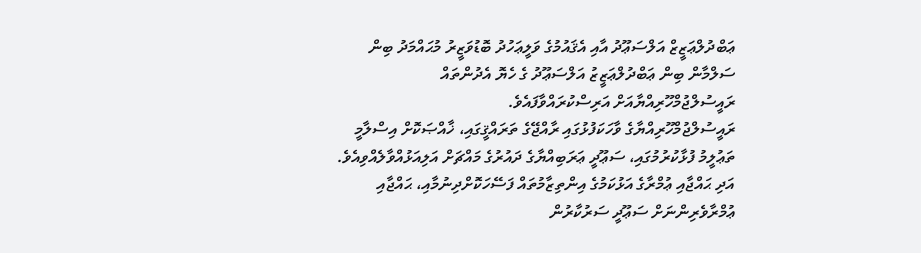ޢަބްދުލްޢަޒީޒް އަލްސަޢޫދު އާއި އެޤައުމުގެ ވަލީޢަހުދު ބޮޑުވަޒީރު މުޙައްމަދު ބިން ސަލްމާން ބިން ޢަބްދުލްޢަޒީޒު އަލްސަޢޫދު ގެ ހެޔޮ އެދުންތައް ރައީސުލްޖުމްހޫރިއްޔާއަށް އަރިސްކުރައްވާފައެވެ.
ރައީސުލްޖުމްހޫރިއްޔާގެ ވާހަކަފުޅުގައި ރާއްޖޭގެ ތަރައްޤީގައި، ޚާއްޞަކޮށް އިސްލާމީ ތަޢުލީމު ފުޅާކުރުމުގައި، ސަޢޫދީ ޢަރަބިއްޔާގެ ދައުރުގެ މައްޗަށް އަލިއަޅުއްވާލެއްވިއެވެ. އަދި ޙައްޖާއި ޢުމްރާގެ އަޅުކަމުގެ އިންތިޒާމުތައް ފަސޭހަކޮށްދިނުމާއި، ޙައްޖާއި ޢުމްރާވެރިންނަށް ސަޢޫދީ ސަރުކާރުން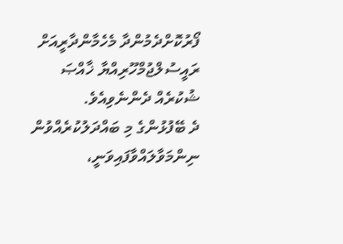ފޯރުކޮށްދެމުންދާ މެހެމާންދާރީއަށް ރައީސުލްޖުމްހޫރިއްޔާ ޚާއްޞަ ޝުކުރެއް ދެންނެވިއެވެ.
ދެ ބޭފުޅުންގެ މި ބައްދަލުކުރެއްވުން ނިންމަވާލައްވާފައިވަނީ،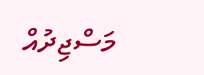މަސްޖިދުއް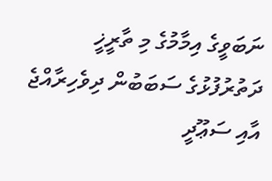ނަބަވީގެ އިމާމުގެ މި ތާރީޚީ ދަތުރުފުޅުގެ ސަބަބުން ދިވެހިރާއްޖެ އާއި ސަޢޫދީ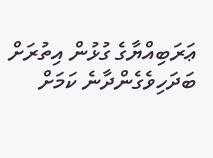ޢަރަބިއްޔާގެ ގުޅުން އިތުރަށް ބަދަހިވެގެންދާނެ ކަމަށް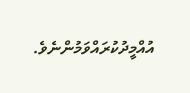އުއްމީދުކުރައްވަމުންނެވެ.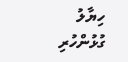ހިޔާލު
ގުޅުންހުރި